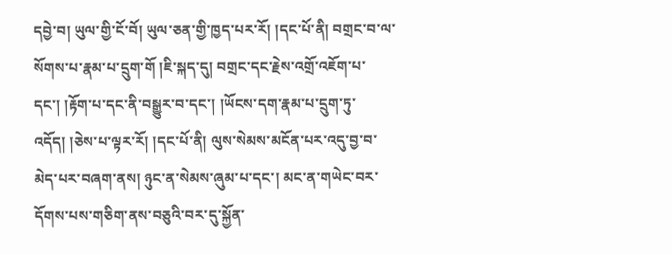དབྱེ་བ། ཡུལ་གྱི་ངོ་བོ། ཡུལ་ཅན་གྱི་ཁྱད་པར་རོ། །དང་པོ་ནི། བགྲང་བ་ལ་སོགས་པ་རྣམ་པ་དྲུག་གོ །ཇི་སྐད་དུ། བགྲང་དང་རྗེས་འགྲོ་འཇོག་པ་དང་། །རྟོག་པ་དང་ནི་བསྒྱུར་བ་དང་། །ཡོངས་དག་རྣམ་པ་དྲུག་ཏུ་འདོད། །ཅེས་པ་ལྟར་རོ། །དང་པོ་ནི། ལུས་སེམས་མངོན་པར་འདུ་བྱ་བ་མེད་པར་བཞག་ནས། ཉུང་ན་སེམས་ཞུམ་པ་དང་། མང་ན་གཡེང་བར་དོགས་པས་གཅིག་ནས་བཅུའི་བར་དུ་སྐྱོན་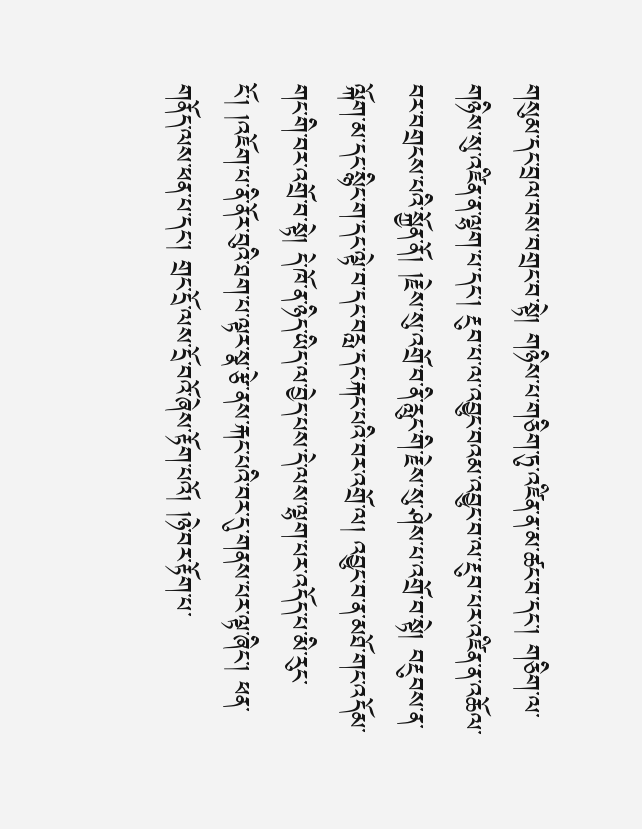གསུམ་དང་བྲལ་བས་བགྲང་བ་སྟེ། གཉིས་པ་གཅིག་ཏུ་འཛིན་ན་མ་ཚང་བ་དང་། གཅིག་ལ་གཉིས་སུ་འཛིན་ན་ལྷག་པ་དང་། རྔུབ་པ་ལ་འབྱུང་བའམ་འབྱུང་བ་ལ་རྔུབ་པར་འཛིན་ན་འཆོལ་བར་བགྲངས་པའི་སྐྱོན་ནོ། །རྗེས་སུ་འགྲོ་བ་ནི་རླུང་གི་རྗེས་སུ་ཤེས་པ་འགྲོ་བ་སྟེ། བརྔུབས་ན་ལྐོག་མ་དང་སྙིང་ག་དང་ལྟེ་བ་དང་བརླ་དང་རྐང་པའི་བར་འགྲོ་ལ། འབྱུང་བ་ན་མཐོ་གང་འདོམ་གང་གི་བར་འགྲོ་བ་སྟེ། དེ་ཁོ་ན་ཉིད་ཡིད་ལ་བྱེད་པས་དེ་ལས་ལྷག་པར་འདོད་པ་མི་རུང་ངོ་། །འཇོག་པ་ནི་ནོར་བུའི་ཐག་པ་ལྟར་སྣ་རྩེ་ནས་རྐང་པའི་བར་དུ་གནས་པར་ལྟ་ཞིང་། ཕན་གནོད་ལས་ཕན་པ་དང་། གྲང་དྲོ་ལས་དྲོ་བའོ་ཞེས་རྟོག་པའོ། །ཉེ་བར་རྟོག་པ་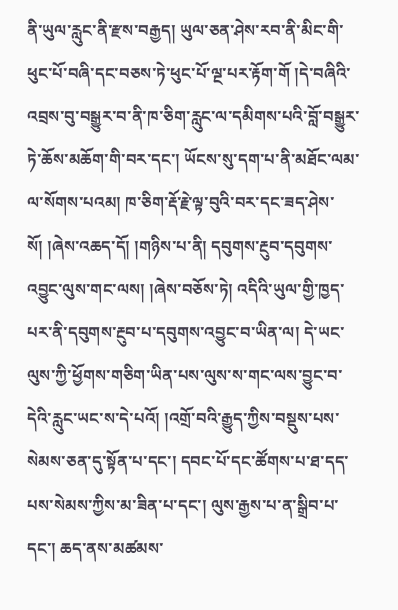ནི་ཡུལ་རླུང་ནི་རྫས་བརྒྱད། ཡུལ་ཅན་ཤེས་རབ་ནི་མིང་གི་ཕུང་པོ་བཞི་དང་བཅས་ཏེ་ཕུང་པོ་ལྔ་པར་རྟོག་གོ །དེ་བཞིའི་འབྲས་བུ་བསྒྱུར་བ་ནི་ཁ་ཅིག་རླུང་ལ་དམིགས་པའི་བློ་བསྒྱུར་ཏེ་ཆོས་མཆོག་གི་བར་དང་། ཡོངས་སུ་དག་པ་ནི་མཐོང་ལམ་ལ་སོགས་པའམ། ཁ་ཅིག་རྡོ་རྗེ་ལྟ་བུའི་བར་དང་ཟད་ཤེས་སོ། །ཞེས་འཆད་དོ། །གཉིས་པ་ནི། དབུགས་རྔུབ་དབུགས་འབྱུང་ལུས་གང་ལས། །ཞེས་བཅོས་ཏེ། འདིའི་ཡུལ་གྱི་ཁྱད་པར་ནི་དབུགས་རྔུབ་པ་དབུགས་འབྱུང་བ་ཡིན་ལ། དེ་ཡང་ལུས་ཀྱི་ཕྱོགས་གཅིག་ཡིན་པས་ལུས་ས་གང་ལས་བྱུང་བ་དེའི་རླུང་ཡང་ས་དེ་པའོ། །འགྲོ་བའི་རྒྱུད་ཀྱིས་བསྡུས་པས་སེམས་ཅན་དུ་སྟོན་པ་དང་། དབང་པོ་དང་ཚོགས་པ་ཐ་དད་པས་སེམས་ཀྱིས་མ་ཟིན་པ་དང་། ལུས་རྒྱས་པ་ན་སྒྲིབ་པ་དང་། ཆད་ནས་མཚམས་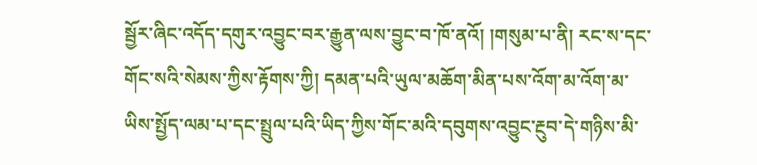སྦྱོར་ཞིང་འདོད་དགུར་འབྱུང་བར་རྒྱུན་ལས་བྱུང་བ་ཁོ་ནའོ། །གསུམ་པ་ནི། རང་ས་དང་གོང་སའི་སེམས་ཀྱིས་རྟོགས་ཀྱི། དམན་པའི་ཡུལ་མཆོག་མིན་པས་འོག་མ་འོག་མ་ཡིས་སྤྱོད་ལམ་པ་དང་སྤྲུལ་པའི་ཡིད་ཀྱིས་གོང་མའི་དབུགས་འབྱུང་རྔུབ་དེ་གཉིས་མི་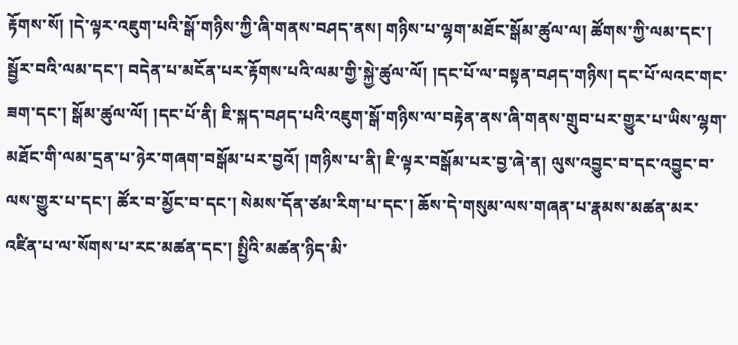རྟོགས་སོ། །དེ་ལྟར་འཇུག་པའི་སྒོ་གཉིས་ཀྱི་ཞི་གནས་བཤད་ནས། གཉིས་པ་ལྷག་མཐོང་སྒོམ་ཚུལ་ལ། ཚོགས་ཀྱི་ལམ་དང་། སྦྱོར་བའི་ལམ་དང་། བདེན་པ་མངོན་པར་རྟོགས་པའི་ལམ་གྱི་སྐྱེ་ཚུལ་ལོ། །དང་པོ་ལ་བསྟན་བཤད་གཉིས། དང་པོ་ལའང་གང་ཟག་དང་། སྒོམ་ཚུལ་ལོ། །དང་པོ་ནི། ཇི་སྐད་བཤད་པའི་འཇུག་སྒོ་གཉིས་ལ་བརྟེན་ནས་ཞི་གནས་གྲུབ་པར་གྱུར་པ་ཡིས་ལྷག་མཐོང་གི་ལམ་དྲན་པ་ཉེར་གཞག་བསྒོམ་པར་བྱའོ། །གཉིས་པ་ནི། ཇི་ལྟར་བསྒོམ་པར་བྱ་ཞེ་ན། ལུས་འབྱུང་བ་དང་འབྱུང་བ་ལས་གྱུར་པ་དང་། ཚོར་བ་མྱོང་བ་དང་། སེམས་དོན་ཙམ་རིག་པ་དང་། ཆོས་དེ་གསུམ་ལས་གཞན་པ་རྣམས་མཚན་མར་འཛིན་པ་ལ་སོགས་པ་རང་མཚན་དང་། སྤྱིའི་མཚན་ཉིད་མི་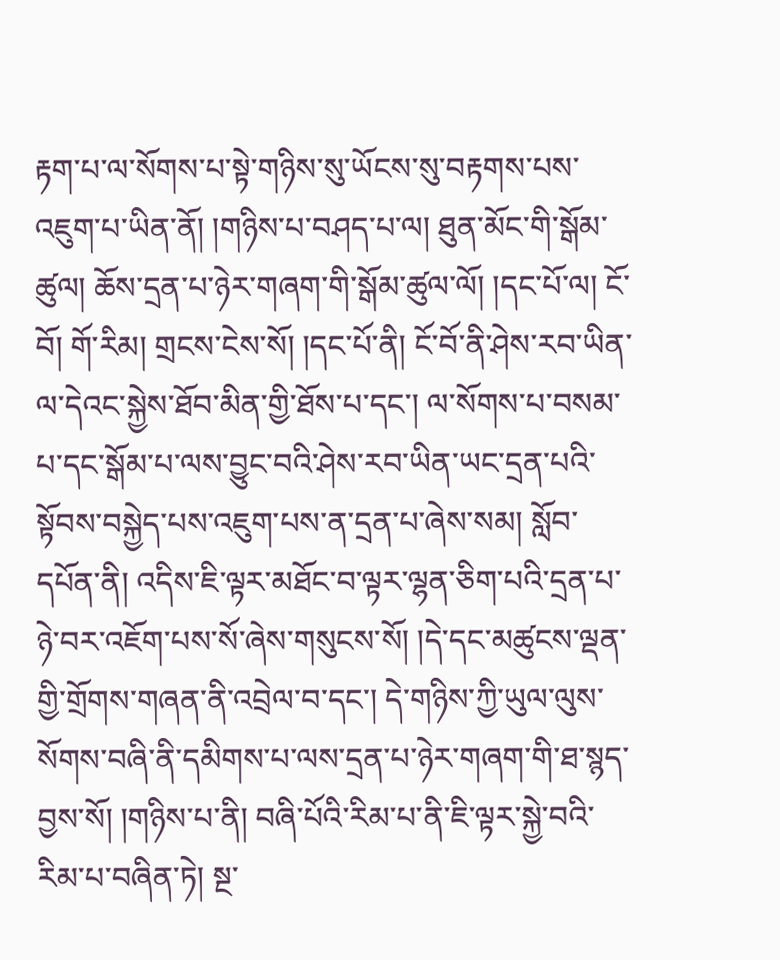རྟག་པ་ལ་སོགས་པ་སྟེ་གཉིས་སུ་ཡོངས་སུ་བརྟགས་པས་འཇུག་པ་ཡིན་ནོ། །གཉིས་པ་བཤད་པ་ལ། ཐུན་མོང་གི་སྒོམ་ཚུལ། ཆོས་དྲན་པ་ཉེར་གཞག་གི་སྒོམ་ཚུལ་ལོ། །དང་པོ་ལ། ངོ་བོ། གོ་རིམ། གྲངས་ངེས་སོ། །དང་པོ་ནི། ངོ་བོ་ནི་ཤེས་རབ་ཡིན་ལ་དེའང་སྐྱེས་ཐོབ་མིན་གྱི་ཐོས་པ་དང་། ལ་སོགས་པ་བསམ་པ་དང་སྒོམ་པ་ལས་བྱུང་བའི་ཤེས་རབ་ཡིན་ཡང་དྲན་པའི་སྟོབས་བསྐྱེད་པས་འཇུག་པས་ན་དྲན་པ་ཞེས་སམ། སློབ་དཔོན་ནི། འདིས་ཇི་ལྟར་མཐོང་བ་ལྟར་ལྷན་ཅིག་པའི་དྲན་པ་ཉེ་བར་འཇོག་པས་སོ་ཞེས་གསུངས་སོ། །དེ་དང་མཚུངས་ལྡན་གྱི་གྲོགས་གཞན་ནི་འབྲེལ་བ་དང་། དེ་གཉིས་ཀྱི་ཡུལ་ལུས་སོགས་བཞི་ནི་དམིགས་པ་ལས་དྲན་པ་ཉེར་གཞག་གི་ཐ་སྙད་བྱས་སོ། །གཉིས་པ་ནི། བཞི་པོའི་རིམ་པ་ནི་ཇི་ལྟར་སྐྱེ་བའི་རིམ་པ་བཞིན་ཏེ། སྔ་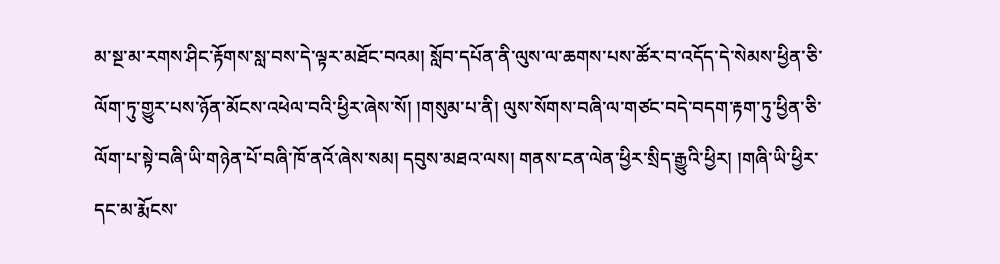མ་སྔ་མ་རགས་ཤིང་རྟོགས་སླ་བས་དེ་ལྟར་མཐོང་བའམ། སློབ་དཔོན་ནི་ལུས་ལ་ཆགས་པས་ཚོར་བ་འདོད་དེ་སེམས་ཕྱིན་ཅི་ལོག་ཏུ་གྱུར་པས་ཉོན་མོངས་འཕེལ་བའི་ཕྱིར་ཞེས་སོ། །གསུམ་པ་ནི། ལུས་སོགས་བཞི་ལ་གཙང་བདེ་བདག་རྟག་ཏུ་ཕྱིན་ཅི་ལོག་པ་སྟེ་བཞི་ཡི་གཉེན་པོ་བཞི་ཁོ་ནའོ་ཞེས་སམ། དབུས་མཐའ་ལས། གནས་ངན་ལེན་ཕྱིར་སྲིད་རྒྱུའི་ཕྱིར། །གཞི་ཡི་ཕྱིར་དང་མ་རྨོངས་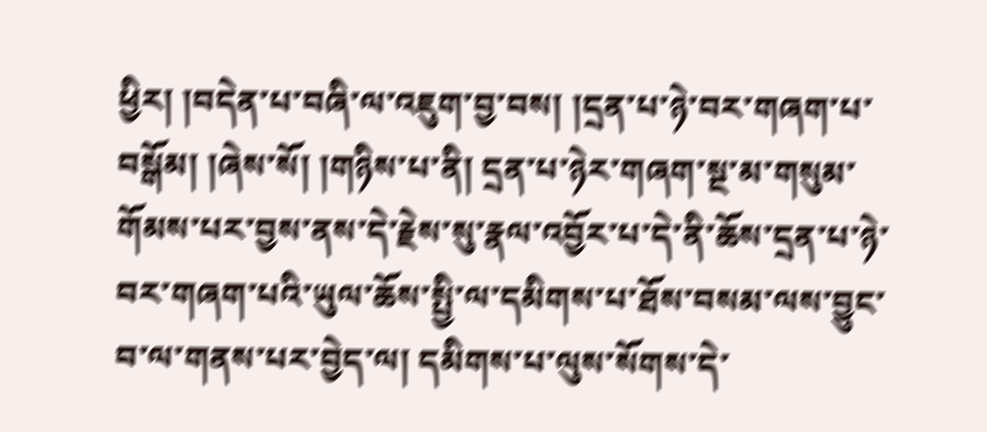ཕྱིར། །བདེན་པ་བཞི་ལ་འཇུག་བྱ་བས། །དྲན་པ་ཉེ་བར་གཞག་པ་བསྒོམ། །ཞེས་སོ། །གཉིས་པ་ནི། དྲན་པ་ཉེར་གཞག་སྔ་མ་གསུམ་གོམས་པར་བྱས་ནས་དེ་རྗེས་སུ་རྣལ་འབྱོར་པ་དེ་ནི་ཆོས་དྲན་པ་ཉེ་བར་གཞག་པའི་ཡུལ་ཆོས་སྤྱི་ལ་དམིགས་པ་ཐོས་བསམ་ལས་བྱུང་བ་ལ་གནས་པར་བྱེད་ལ། དམིགས་པ་ལུས་སོགས་དེ་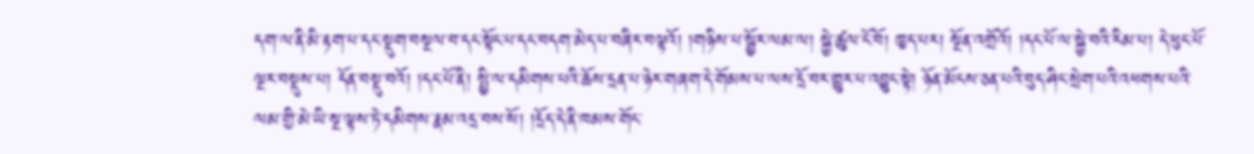དག་ལ་ནི་མི་རྟག་པ་དང་སྡུག་བསྔལ་བ་དང་སྟོང་པ་དང་བདག་མེད་པ་བཞིར་བལྟའོ། །གཉིས་པ་སྦྱོར་ལམ་ལ། སྐྱེ་ཚུལ་ངོ་བོ། ཁྱད་པར། སྔོན་འགྲོའོ། །དང་པོ་ལ་སྐྱེ་བའི་རིམ་པ། དེ་ཕུང་པོ་ལྔར་བསྡུས་པ། དོན་བསྡུ་བའོ། །དང་པོ་ནི། སྤྱི་ལ་དམིགས་པའི་ཆོས་དྲན་པ་ཉེར་གཞག་དེ་གོམས་པ་ལས་དྲོ་བར་གྱུར་པ་འབྱུང་སྟེ། ཉོན་མོངས་ཅན་པའི་བུད་ཤིང་སྲེག་པའི་འཕགས་པའི་ལམ་གྱི་མེ་ཡི་སྔ་ལྟས་ཏེ་དམིགས་རྣམ་འདྲ་བས་སོ། །དྲོད་དེ་ནི་ཁམས་གོང་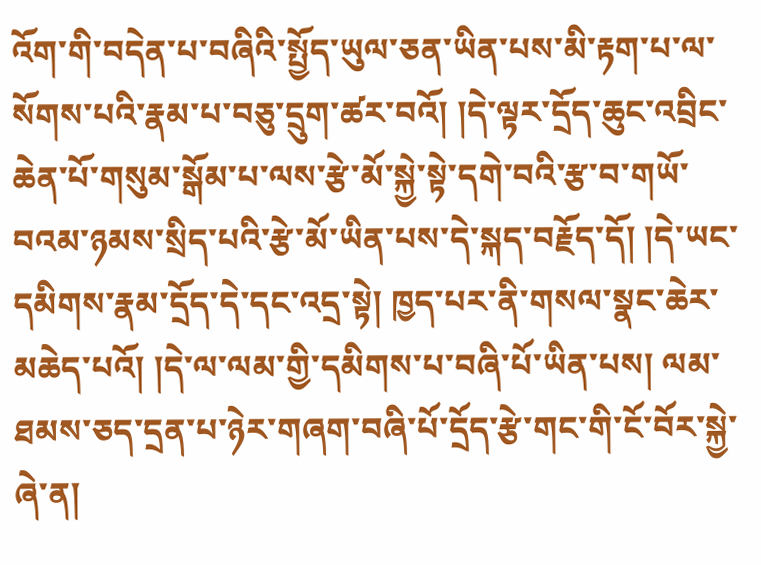འོག་གི་བདེན་པ་བཞིའི་སྤྱོད་ཡུལ་ཅན་ཡིན་པས་མི་རྟག་པ་ལ་སོགས་པའི་རྣམ་པ་བཅུ་དྲུག་ཚར་བའོ། །དེ་ལྟར་དྲོད་ཆུང་འབྲིང་ཆེན་པོ་གསུམ་སྒོམ་པ་ལས་རྩེ་མོ་སྐྱེ་སྟེ་དགེ་བའི་རྩ་བ་གཡོ་བའམ་ཉམས་སྲིད་པའི་རྩེ་མོ་ཡིན་པས་དེ་སྐད་བརྗོད་དོ། །དེ་ཡང་དམིགས་རྣམ་དྲོད་དེ་དང་འདྲ་སྟེ། ཁྱད་པར་ནི་གསལ་སྣང་ཆེར་མཆེད་པའོ། །དེ་ལ་ལམ་གྱི་དམིགས་པ་བཞི་པོ་ཡིན་པས། ལམ་ཐམས་ཅད་དྲན་པ་ཉེར་གཞག་བཞི་པོ་དྲོད་རྩེ་གང་གི་ངོ་བོར་སྐྱེ་ཞེ་ན།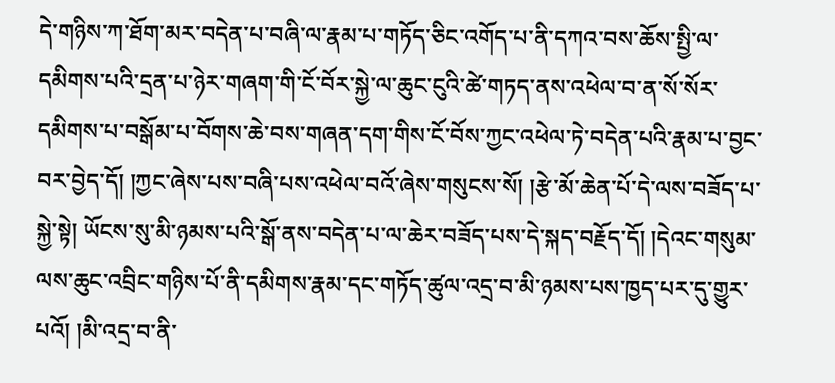དེ་གཉིས་ཀ་ཐོག་མར་བདེན་པ་བཞི་ལ་རྣམ་པ་གཏོད་ཅིང་འགོད་པ་ནི་དཀའ་བས་ཆོས་སྤྱི་ལ་དམིགས་པའི་དྲན་པ་ཉེར་གཞག་གི་ངོ་བོར་སྐྱེ་ལ་ཆུང་ངུའི་ཚེ་གཏད་ནས་འཕེལ་བ་ན་སོ་སོར་དམིགས་པ་བསྒོམ་པ་བོགས་ཆེ་བས་གཞན་དག་གིས་ངོ་བོས་ཀྱང་འཕེལ་ཏེ་བདེན་པའི་རྣམ་པ་བྱང་བར་བྱེད་དོ། །ཀྱང་ཞེས་པས་བཞི་པས་འཕེལ་བའོ་ཞེས་གསུངས་སོ། །རྩེ་མོ་ཆེན་པོ་དེ་ལས་བཟོད་པ་སྐྱེ་སྟེ། ཡོངས་སུ་མི་ཉམས་པའི་སྒོ་ནས་བདེན་པ་ལ་ཆེར་བཟོད་པས་དེ་སྐད་བརྗོད་དོ། །དེའང་གསུམ་ལས་ཆུང་འབྲིང་གཉིས་པོ་ནི་དམིགས་རྣམ་དང་གཏོད་ཚུལ་འདྲ་བ་མི་ཉམས་པས་ཁྱད་པར་དུ་གྱུར་པའོ། །མི་འདྲ་བ་ནི་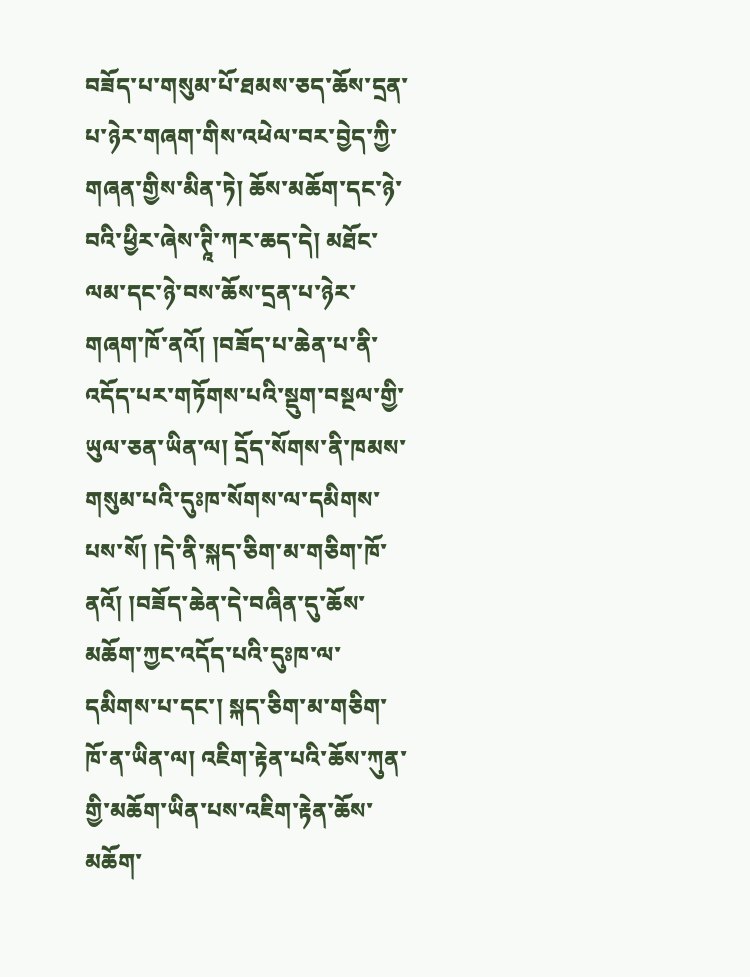བཟོད་པ་གསུམ་པོ་ཐམས་ཅད་ཆོས་དྲན་པ་ཉེར་གཞག་གིས་འཕེལ་བར་བྱེད་ཀྱི་གཞན་གྱིས་མིན་ཏེ། ཆོས་མཆོག་དང་ཉེ་བའི་ཕྱིར་ཞེས་ཊཱི་ཀར་ཆད་དེ། མཐོང་ལམ་དང་ཉེ་བས་ཆོས་དྲན་པ་ཉེར་གཞག་ཁོ་ནའོ། །བཟོད་པ་ཆེན་པ་ནི་འདོད་པར་གཏོགས་པའི་སྡུག་བསྔལ་གྱི་ཡུལ་ཅན་ཡིན་ལ། དྲོད་སོགས་ནི་ཁམས་གསུམ་པའི་དུཿཁ་སོགས་ལ་དམིགས་པས་སོ། །དེ་ནི་སྐད་ཅིག་མ་གཅིག་ཁོ་ནའོ། །བཟོད་ཆེན་དེ་བཞིན་དུ་ཆོས་མཆོག་ཀྱང་འདོད་པའི་དུཿཁ་ལ་དམིགས་པ་དང་། སྐད་ཅིག་མ་གཅིག་ཁོ་ན་ཡིན་ལ། འཇིག་རྟེན་པའི་ཆོས་ཀུན་གྱི་མཆོག་ཡིན་པས་འཇིག་རྟེན་ཆོས་མཆོག་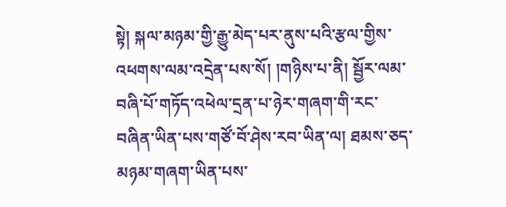སྟེ། སྐལ་མཉམ་གྱི་རྒྱུ་མེད་པར་ནུས་པའི་རྩལ་གྱིས་འཕགས་ལམ་འདྲེན་པས་སོ། །གཉིས་པ་ནི། སྦྱོར་ལམ་བཞི་པོ་གཏོད་འཕེལ་དྲན་པ་ཉེར་གཞག་གི་རང་བཞིན་ཡིན་པས་གཙོ་བོ་ཤེས་རབ་ཡིན་ལ། ཐམས་ཅད་མཉམ་གཞག་ཡིན་པས་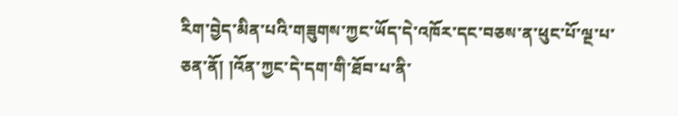རིག་བྱེད་མིན་པའི་གཟུགས་ཀྱང་ཡོད་དེ་འཁོར་དང་བཅས་ན་ཕུང་པོ་ལྔ་པ་ཅན་ནོ། །འོན་ཀྱང་དེ་དག་གི་ཐོབ་པ་ནི་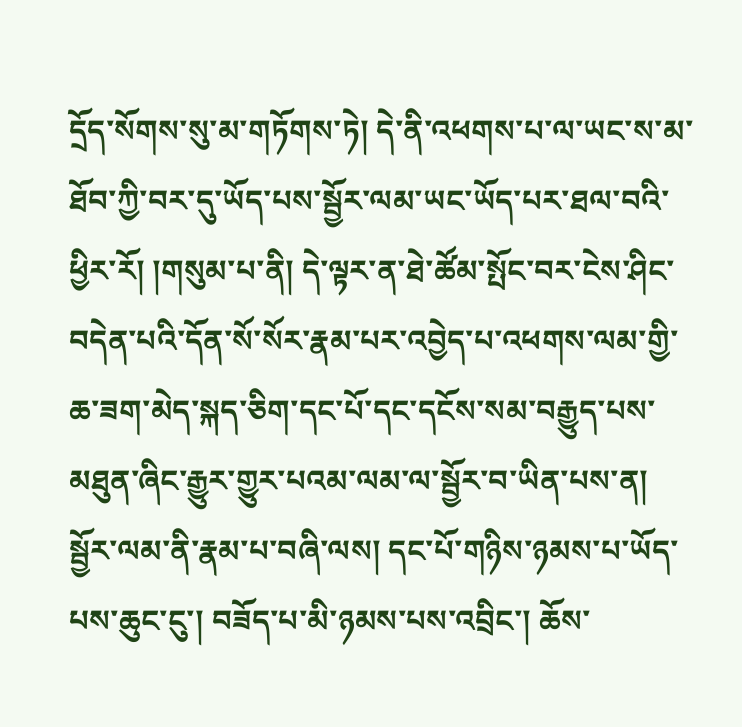དྲོད་སོགས་སུ་མ་གཏོགས་ཏེ། དེ་ནི་འཕགས་པ་ལ་ཡང་ས་མ་ཐོབ་ཀྱི་བར་དུ་ཡོད་པས་སྦྱོར་ལམ་ཡང་ཡོད་པར་ཐལ་བའི་ཕྱིར་རོ། །གསུམ་པ་ནི། དེ་ལྟར་ན་ཐེ་ཚོམ་སྤོང་བར་ངེས་ཤིང་བདེན་པའི་དོན་སོ་སོར་རྣམ་པར་འབྱེད་པ་འཕགས་ལམ་གྱི་ཆ་ཟག་མེད་སྐད་ཅིག་དང་པོ་དང་དངོས་སམ་བརྒྱུད་པས་མཐུན་ཞིང་རྒྱུར་གྱུར་པའམ་ལམ་ལ་སྦྱོར་བ་ཡིན་པས་ན། སྦྱོར་ལམ་ནི་རྣམ་པ་བཞི་ལས། དང་པོ་གཉིས་ཉམས་པ་ཡོད་པས་ཆུང་ངུ་། བཟོད་པ་མི་ཉམས་པས་འབྲིང་། ཆོས་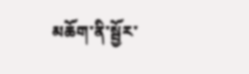མཆོག་ནི་སྦྱོར་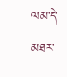ལམ་དེ་མཐར་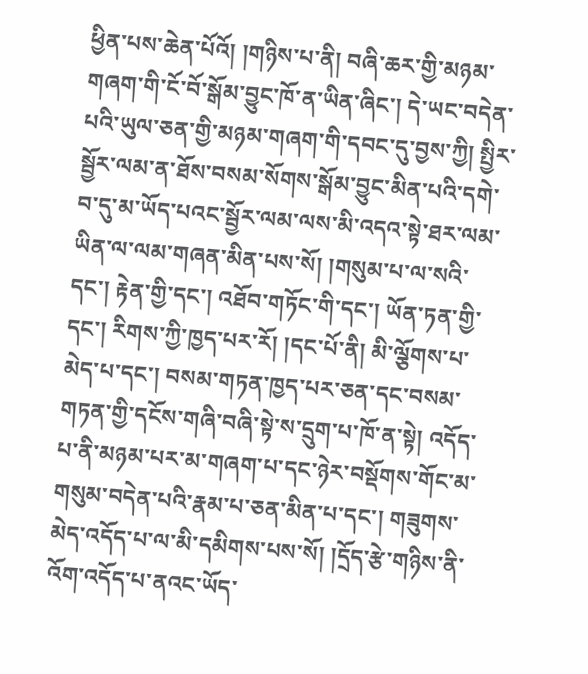ཕྱིན་པས་ཆེན་པོའོ། །གཉིས་པ་ནི། བཞི་ཆར་གྱི་མཉམ་གཞག་གི་ངོ་བོ་སྒོམ་བྱུང་ཁོ་ན་ཡིན་ཞིང་། དེ་ཡང་བདེན་པའི་ཡུལ་ཅན་གྱི་མཉམ་གཞག་གི་དབང་དུ་བྱས་ཀྱི། སྤྱིར་སྦྱོར་ལམ་ན་ཐོས་བསམ་སོགས་སྒོམ་བྱུང་མིན་པའི་དགེ་བ་དུ་མ་ཡོད་པའང་སྦྱོར་ལམ་ལས་མི་འདའ་སྟེ་ཐར་ལམ་ཡིན་ལ་ལམ་གཞན་མིན་པས་སོ། །གསུམ་པ་ལ་སའི་དང་། རྟེན་གྱི་དང་། འཐོབ་གཏོང་གི་དང་། ཡོན་ཏན་གྱི་དང་། རིགས་ཀྱི་ཁྱད་པར་རོ། །དང་པོ་ནི། མི་ལྕོགས་པ་མེད་པ་དང་། བསམ་གཏན་ཁྱད་པར་ཅན་དང་བསམ་གཏན་གྱི་དངོས་གཞི་བཞི་སྟེ་ས་དྲུག་པ་ཁོ་ན་སྟེ། འདོད་པ་ནི་མཉམ་པར་མ་གཞག་པ་དང་ཉེར་བསྡོགས་གོང་མ་གསུམ་བདེན་པའི་རྣམ་པ་ཅན་མིན་པ་དང་། གཟུགས་མེད་འདོད་པ་ལ་མི་དམིགས་པས་སོ། །དྲོད་རྩེ་གཉིས་ནི་འོག་འདོད་པ་ནའང་ཡོད་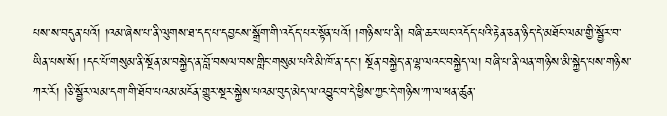པས་ས་བདུན་པའོ། །འམ་ཞེས་པ་ནི་ལུགས་ཐ་དད་པ་དབྱངས་སྒྲོག་གི་འདོད་པར་སྟོན་པའོ། །གཉིས་པ་ནི། བཞི་ཆར་ཡང་འདོད་པའི་རྟེན་ཅན་ཉིད་དེ་མཐོང་ལམ་གྱི་སྦྱོར་བ་ཡིན་པས་སོ། །དང་པོ་གསུམ་ནི་སྔོན་མ་བསྐྱེད་ན་བློ་བསལ་བས་གླིང་གསུམ་པའི་མི་ཁོ་ན་དང་། སྔོན་བསྐྱེད་ན་ལྷ་ལའང་བསྐྱེད་ལ། བཞི་པ་ནི་ལན་གཉིས་མི་སྐྱེད་པས་གཉིས་ཀར་རོ། །ཅི་སྦྱོར་ལམ་དག་གི་ཐོབ་པའམ་མངོན་གྱུར་སྔར་སྐྱེས་པའམ་བུད་མེད་ལ་འབྱུང་བ་དེ་ཕྱིས་ཀྱང་དེ་གཉིས་ཀ་ལ་ཕན་ཚུན་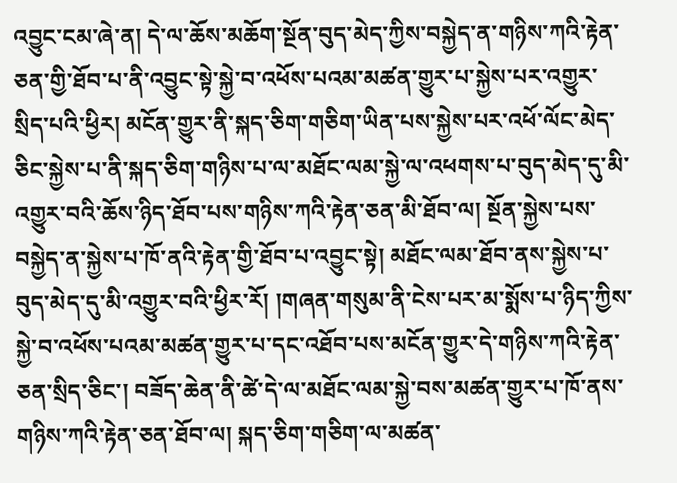འབྱུང་ངམ་ཞེ་ན། དེ་ལ་ཆོས་མཆོག་སྔོན་བུད་མེད་ཀྱིས་བསྐྱེད་ན་གཉིས་ཀའི་རྟེན་ཅན་གྱི་ཐོབ་པ་ནི་འབྱུང་སྟེ་སྐྱེ་བ་འཕོས་པའམ་མཚན་གྱུར་པ་སྐྱེས་པར་འགྱུར་སྲིད་པའི་ཕྱིར། མངོན་གྱུར་ནི་སྐད་ཅིག་གཅིག་ཡིན་པས་སྐྱེས་པར་འཕོ་ལོང་མེད་ཅིང་སྐྱེས་པ་ནི་སྐད་ཅིག་གཉིས་པ་ལ་མཐོང་ལམ་སྐྱེ་ལ་འཕགས་པ་བུད་མེད་དུ་མི་འགྱུར་བའི་ཆོས་ཉིད་ཐོབ་པས་གཉིས་ཀའི་རྟེན་ཅན་མི་ཐོབ་ལ། སྔོན་སྐྱེས་པས་བསྐྱེད་ན་སྐྱེས་པ་ཁོ་ནའི་རྟེན་གྱི་ཐོབ་པ་འབྱུང་སྟེ། མཐོང་ལམ་ཐོབ་ནས་སྐྱེས་པ་བུད་མེད་དུ་མི་འགྱུར་བའི་ཕྱིར་རོ། །གཞན་གསུམ་ནི་ངེས་པར་མ་སྨོས་པ་ཉིད་ཀྱིས་སྐྱེ་བ་འཕོས་པའམ་མཚན་གྱུར་པ་དང་འཐོབ་པས་མངོན་གྱུར་དེ་གཉིས་ཀའི་རྟེན་ཅན་སྲིད་ཅིང་། བཟོད་ཆེན་ནི་ཚེ་དེ་ལ་མཐོང་ལམ་སྐྱེ་བས་མཚན་གྱུར་པ་ཁོ་ནས་གཉིས་ཀའི་རྟེན་ཅན་ཐོབ་ལ། སྐད་ཅིག་གཅིག་ལ་མཚན་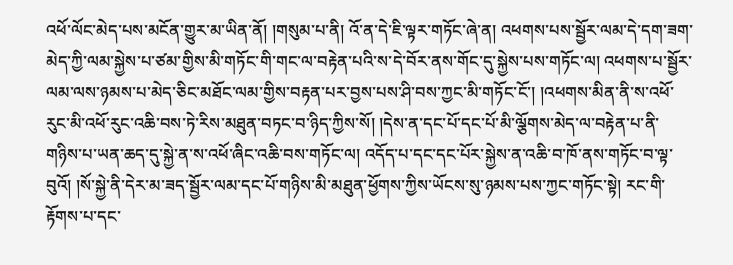འཕོ་ལོང་མེད་པས་མངོན་གྱུར་མ་ཡིན་ནོ། །གསུམ་པ་ནི། འོ་ན་དེ་ཇི་ལྟར་གཏོང་ཞེ་ན། འཕགས་པས་སྦྱོར་ལམ་དེ་དག་ཟག་མེད་ཀྱི་ལམ་སྐྱེས་པ་ཙམ་གྱིས་མི་གཏོང་གི་གང་ལ་བརྟེན་པའི་ས་དེ་བོར་ནས་གོང་དུ་སྐྱེས་པས་གཏོང་ལ། འཕགས་པ་སྦྱོར་ལམ་ལས་ཉམས་པ་མེད་ཅིང་མཐོང་ལམ་གྱིས་བརྟན་པར་བྱས་པས་ཤི་བས་ཀྱང་མི་གཏོང་ངོ་། །འཕགས་མིན་ནི་ས་འཕོ་རུང་མི་འཕོ་རུང་འཆི་བས་ཏེ་རིས་མཐུན་བཏང་བ་ཉིད་ཀྱིས་སོ། །དེས་ན་དང་པོ་དང་པོ་མི་ལྕོགས་མེད་ལ་བརྟེན་པ་ནི་གཉིས་པ་ཡན་ཆད་དུ་སྐྱེ་ན་ས་འཕོ་ཞིང་འཆི་བས་གཏོང་ལ། འདོད་པ་དང་དང་པོར་སྐྱེས་ན་འཆི་བ་ཁོ་ནས་གཏོང་བ་ལྟ་བུའོ། །སོ་སྐྱེ་ནི་དེར་མ་ཟད་སྦྱོར་ལམ་དང་པོ་གཉིས་མི་མཐུན་ཕྱོགས་ཀྱིས་ཡོངས་སུ་ཉམས་པས་ཀྱང་གཏོང་སྟེ། རང་གི་རྟོགས་པ་དང་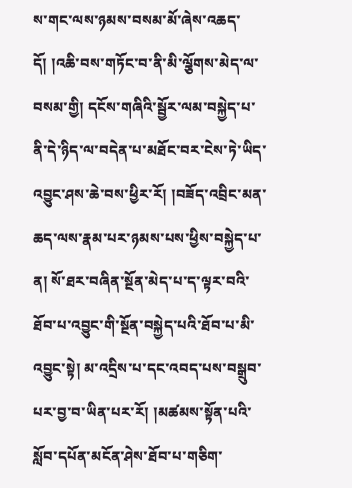ས་གང་ལས་ཉམས་བསམ་མོ་ཞེས་འཆད་དོ། །འཆི་བས་གཏོང་བ་ནི་མི་ལྕོགས་མེད་ལ་བསམ་གྱི། དངོས་གཞིའི་སྦྱོར་ལམ་བསྐྱེད་པ་ནི་དེ་ཉིད་ལ་བདེན་པ་མཐོང་བར་ངེས་ཏེ་ཡིད་འབྱུང་ཤས་ཆེ་བས་ཕྱིར་རོ། །བཟོད་འབྲིང་མན་ཆད་ལས་རྣམ་པར་ཉམས་པས་ཕྱིས་བསྐྱེད་པ་ན། སོ་ཐར་བཞིན་སྔོན་མེད་པ་ད་ལྟར་བའི་ཐོབ་པ་འབྱུང་གི་སྔོན་བསྐྱེད་པའི་ཐོབ་པ་མི་འབྱུང་སྟེ། མ་འདྲིས་པ་དང་འབད་པས་བསྒྲུབ་པར་བྱ་བ་ཡིན་པར་རོ། །མཚམས་སྟོན་པའི་སློབ་དཔོན་མངོན་ཤེས་ཐོབ་པ་གཅིག་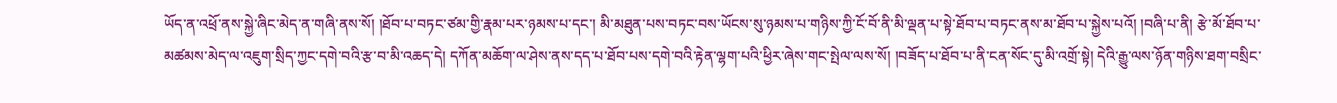ཡོད་ན་འཕྲོ་ནས་སྐྱེ་ཞིང་མེད་ན་གཞི་ནས་སོ། །ཐོབ་པ་བཏང་ཙམ་གྱི་རྣམ་པར་ཉམས་པ་དང་། མི་མཐུན་པས་བཏང་བས་ཡོངས་སུ་ཉམས་པ་གཉིས་ཀྱི་ངོ་བོ་ནི་མི་ལྡན་པ་སྟེ་ཐོབ་པ་བཏང་ནས་མ་ཐོབ་པ་སྐྱེས་པའོ། །བཞི་པ་ནི། རྩེ་མོ་ཐོབ་པ་མཚམས་མེད་ལ་འཇུག་སྲིད་ཀྱང་དགེ་བའི་རྩ་བ་མི་འཆད་དེ། དཀོན་མཆོག་ལ་ཤེས་ནས་དད་པ་ཐོབ་པས་དགེ་བའི་རྟེན་ལྷག་པའི་ཕྱིར་ཞེས་གང་སྤེལ་ལས་སོ། །བཟོད་པ་ཐོབ་པ་ནི་ངན་སོང་དུ་མི་འགྲོ་སྟེ། དེའི་རྒྱུ་ལས་ཉོན་གཉིས་ཐག་བསྲིང་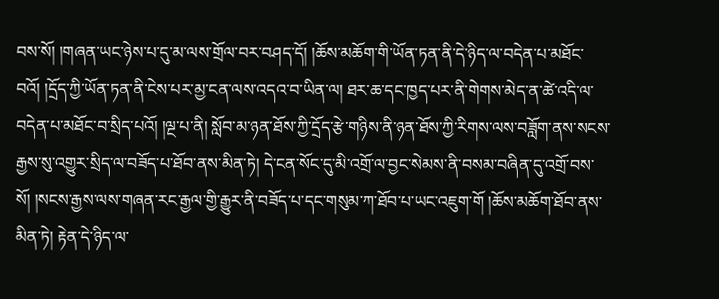བས་སོ། །གཞན་ཡང་ཉེས་པ་དུ་མ་ལས་གྲོལ་བར་བཤད་དོ། །ཆོས་མཆོག་གི་ཡོན་ཏན་ནི་དེ་ཉིད་ལ་བདེན་པ་མཐོང་བའོ། །དྲོད་ཀྱི་ཡོན་ཏན་ནི་ངེས་པར་མྱ་ངན་ལས་འདའ་བ་ཡིན་ལ། ཐར་ཆ་དང་ཁྱད་པར་ནི་གེགས་མེད་ན་ཚེ་འདི་ལ་བདེན་པ་མཐོང་བ་སྲིད་པའོ། །ལྔ་པ་ནི། སློབ་མ་ཉན་ཐོས་ཀྱི་དྲོད་རྩེ་གཉིས་ནི་ཉན་ཐོས་ཀྱི་རིགས་ལས་བཟློག་ནས་སངས་རྒྱས་སུ་འགྱུར་སྲིད་ལ་བཟོད་པ་ཐོབ་ནས་མིན་ཏེ། དེ་ངན་སོང་དུ་མི་འགྲོ་ལ་བྱང་སེམས་ནི་བསམ་བཞིན་དུ་འགྲོ་བས་སོ། །སངས་རྒྱས་ལས་གཞན་རང་རྒྱལ་གྱི་རྒྱུར་ནི་བཟོད་པ་དང་གསུམ་ཀ་ཐོབ་པ་ཡང་འཇུག་གོ །ཆོས་མཆོག་ཐོབ་ནས་མིན་ཏེ། རྟེན་དེ་ཉིད་ལ་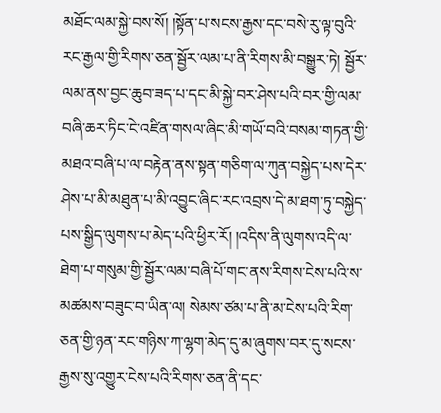མཐོང་ལམ་སྐྱེ་བས་སོ། །སྟོན་པ་སངས་རྒྱས་དང་བསེ་རུ་ལྟ་བུའི་རང་རྒྱལ་གྱི་རིགས་ཅན་སྦྱོར་ལམ་པ་ནི་རིགས་མི་བསྒྱུར་ཏེ། སྦྱོར་ལམ་ནས་བྱང་ཆུབ་ཟད་པ་དང་མི་སྐྱེ་བར་ཤེས་པའི་བར་གྱི་ལམ་བཞི་ཆར་ཏིང་ངེ་འཛིན་གསལ་ཞིང་མི་གཡོ་བའི་བསམ་གཏན་གྱི་མཐའ་བཞི་པ་ལ་བརྟེན་ནས་སྟན་གཅིག་ལ་ཀུན་བསྐྱེད་པས་དེར་ཤེས་པ་མི་མཐུན་པ་མི་འབྱུང་ཞིང་རང་འབྲས་དེ་མ་ཐག་ཏུ་བསྐྱེད་པས་སྒྱིད་ལུགས་པ་མེད་པའི་ཕྱིར་རོ། །འདིས་ནི་ལུགས་འདི་ལ་ཐེག་པ་གསུམ་གྱི་སྦྱོར་ལམ་བཞི་པོ་གང་ནས་རིགས་ངེས་པའི་ས་མཚམས་བཟུང་བ་ཡིན་ལ། སེམས་ཙམ་པ་ནི་མ་ངེས་པའི་རིག་ཅན་གྱི་ཉན་རང་གཉིས་ཀ་ལྷག་མེད་དུ་མ་ཞུགས་བར་དུ་སངས་རྒྱས་སུ་འགྱུར་ངེས་པའི་རིགས་ཅན་ནི་དང་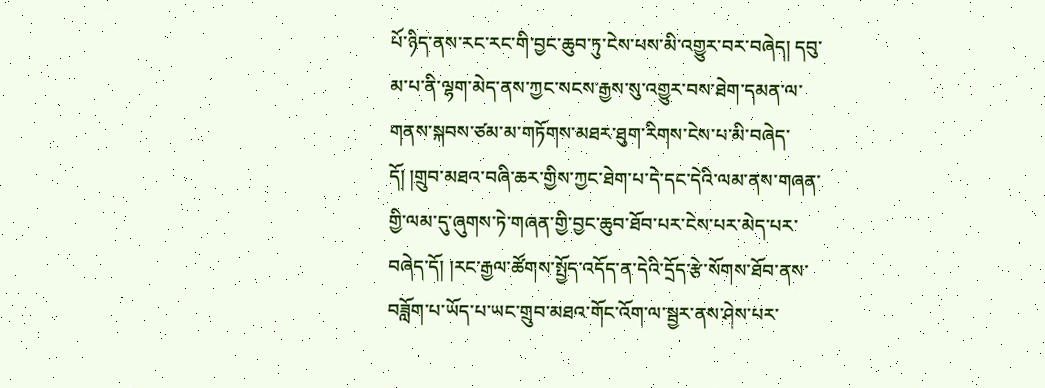པོ་ཉིད་ནས་རང་རང་གི་བྱང་ཆུབ་ཏུ་ངེས་པས་མི་འགྱུར་བར་བཞེད། དབུ་མ་པ་ནི་ལྷག་མེད་ནས་ཀྱང་སངས་རྒྱས་སུ་འགྱུར་བས་ཐེག་དམན་ལ་གནས་སྐབས་ཙམ་མ་གཏོགས་མཐར་ཐུག་རིགས་ངེས་པ་མི་བཞེད་དོ། །གྲུབ་མཐའ་བཞི་ཆར་གྱིས་ཀྱང་ཐེག་པ་དེ་དང་དེའི་ལམ་ནས་གཞན་གྱི་ལམ་དུ་ཞུགས་ཏེ་གཞན་གྱི་བྱང་ཆུབ་ཐོབ་པར་ངེས་པར་མེད་པར་བཞེད་དོ། །རང་རྒྱལ་ཚོགས་སྤྱོད་འདོད་ན་དེའི་དྲོད་རྩེ་སོགས་ཐོབ་ནས་བཟློག་པ་ཡོད་པ་ཡང་གྲུབ་མཐའ་གོང་འོག་ལ་སྦྱར་ནས་ཤེས་པར་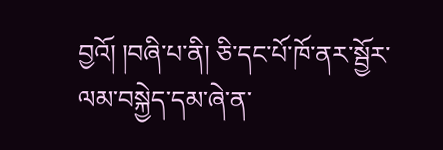བྱའོ། །བཞི་པ་ནི། ཅི་དང་པོ་ཁོ་ནར་སྦྱོར་ལམ་བསྐྱེད་དམ་ཞེ་ན་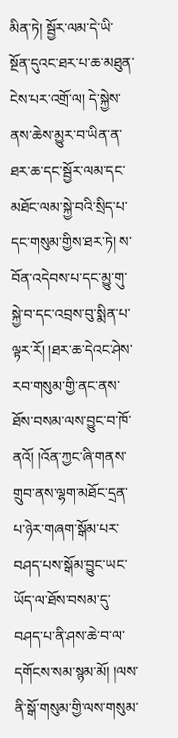མིན་ཏེ། སྦྱོར་ལམ་དེ་ཡི་སྔོན་དུའང་ཐར་པ་ཆ་མཐུན་ངེས་པར་འགྲོ་ལ། དེ་སྐྱེས་ནས་ཆེས་མྱུར་བ་ཡིན་ན་ཐར་ཆ་དང་སྦྱོར་ལམ་དང་མཐོང་ལམ་སྐྱེ་བའི་སྲིད་པ་དང་གསུམ་གྱིས་ཐར་ཏེ། ས་བོན་འདེབས་པ་དང་མྱུ་གུ་སྐྱེ་བ་དང་འབྲས་བུ་སྨིན་པ་ལྟར་རོ། །ཐར་ཆ་དེའང་ཤེས་རབ་གསུམ་གྱི་ནང་ནས་ཐོས་བསམ་ལས་བྱུང་བ་ཁོ་ནའོ། །འོན་ཀྱང་ཞི་གནས་གྲུབ་ནས་ལྷག་མཐོང་དྲན་པ་ཉེར་གཞག་སྒོམ་པར་བཤད་པས་སྒོམ་བྱུང་ཡང་ཡོད་ལ་ཐོས་བསམ་དུ་བཤད་པ་ནི་ཤས་ཆེ་བ་ལ་དགོངས་སམ་སྙམ་མོ། །ལས་ནི་སྒོ་གསུམ་གྱི་ལས་གསུམ་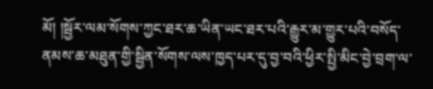མོ། །སྦྱོར་ལམ་སོགས་ཀྱང་ཐར་ཆ་ཡིན་ཡང་ཐར་པའི་རྒྱུར་མ་གྱུར་པའི་བསོད་ནམས་ཆ་མཐུན་གྱི་སྦྱིན་སོགས་ལས་ཁྱད་པར་དུ་བྱ་བའི་ཕྱིར་སྤྱི་མིང་བྱེ་བྲག་ལ་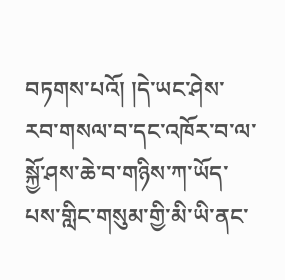བཏགས་པའོ། །དེ་ཡང་ཤེས་རབ་གསལ་བ་དང་འཁོར་བ་ལ་སྐྱོ་ཤས་ཆེ་བ་གཉིས་ཀ་ཡོད་པས་གླིང་གསུམ་གྱི་མི་ཡི་ནང་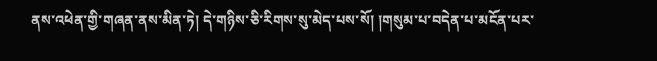ནས་འཕེན་གྱི་གཞན་ནས་མིན་ཏེ། དེ་གཉིས་ཅི་རིགས་སུ་མེད་པས་སོ། །གསུམ་པ་བདེན་པ་མངོན་པར་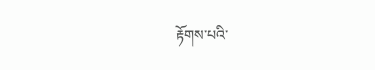རྟོགས་པའི་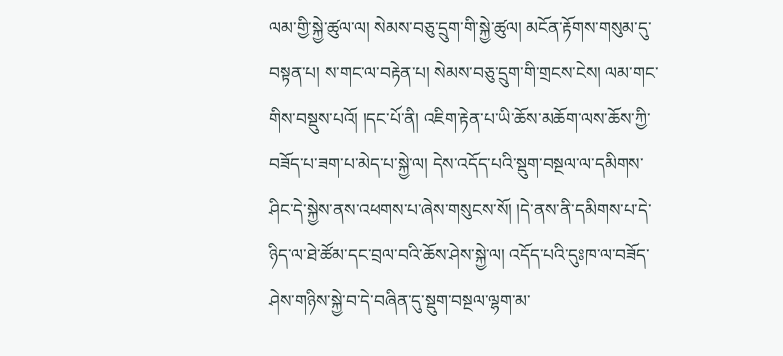ལམ་གྱི་སྐྱེ་ཚུལ་ལ། སེམས་བཅུ་དྲུག་གི་སྐྱེ་ཚུལ། མངོན་རྟོགས་གསུམ་དུ་བསྟན་པ། ས་གང་ལ་བརྟེན་པ། སེམས་བཅུ་དྲུག་གི་གྲངས་ངེས། ལམ་གང་གིས་བསྡུས་པའོ། །དང་པོ་ནི། འཇིག་རྟེན་པ་ཡི་ཆོས་མཆོག་ལས་ཆོས་ཀྱི་བཟོད་པ་ཟག་པ་མེད་པ་སྐྱེ་ལ། དེས་འདོད་པའི་སྡུག་བསྔལ་ལ་དམིགས་ཤིང་དེ་སྐྱེས་ནས་འཕགས་པ་ཞེས་གསུངས་སོ། །དེ་ནས་ནི་དམིགས་པ་དེ་ཉིད་ལ་ཐེ་ཚོམ་དང་བྲལ་བའི་ཆོས་ཤེས་སྐྱེ་ལ། འདོད་པའི་དུཿཁ་ལ་བཟོད་ཤེས་གཉིས་སྐྱེ་བ་དེ་བཞིན་དུ་སྡུག་བསྔལ་ལྷག་མ་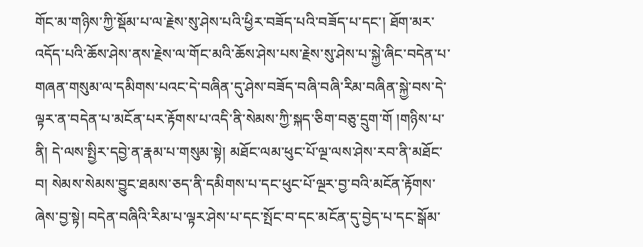གོང་མ་གཉིས་ཀྱི་སྡོམ་པ་ལ་རྗེས་སུ་ཤེས་པའི་ཕྱིར་བཟོད་པའི་བཟོད་པ་དང་། ཐོག་མར་འདོད་པའི་ཆོས་ཤེས་ནས་རྗེས་ལ་གོང་མའི་ཆོས་ཤེས་པས་རྗེས་སུ་ཤེས་པ་སྐྱེ་ཞིང་བདེན་པ་གཞན་གསུམ་ལ་དམིགས་པའང་དེ་བཞིན་དུ་ཤེས་བཟོད་བཞི་བཞི་རིམ་བཞིན་སྐྱེ་བས་དེ་ལྟར་ན་བདེན་པ་མངོན་པར་རྟོགས་པ་འདི་ནི་སེམས་ཀྱི་སྐད་ཅིག་བཅུ་དྲུག་གོ །གཉིས་པ་ནི། དེ་ལས་སྤྱིར་དབྱེ་ན་རྣམ་པ་གསུམ་སྟེ། མཐོང་ལམ་ཕུང་པོ་ལྔ་ལས་ཤེས་རབ་ནི་མཐོང་བ། སེམས་སེམས་བྱུང་ཐམས་ཅད་ནི་དམིགས་པ་དང་ཕུང་པོ་ལྔར་བྱ་བའི་མངོན་རྟོགས་ཞེས་བྱ་སྟེ། བདེན་བཞིའི་རིམ་པ་ལྟར་ཤེས་པ་དང་སྤོང་བ་དང་མངོན་དུ་བྱེད་པ་དང་སྒོམ་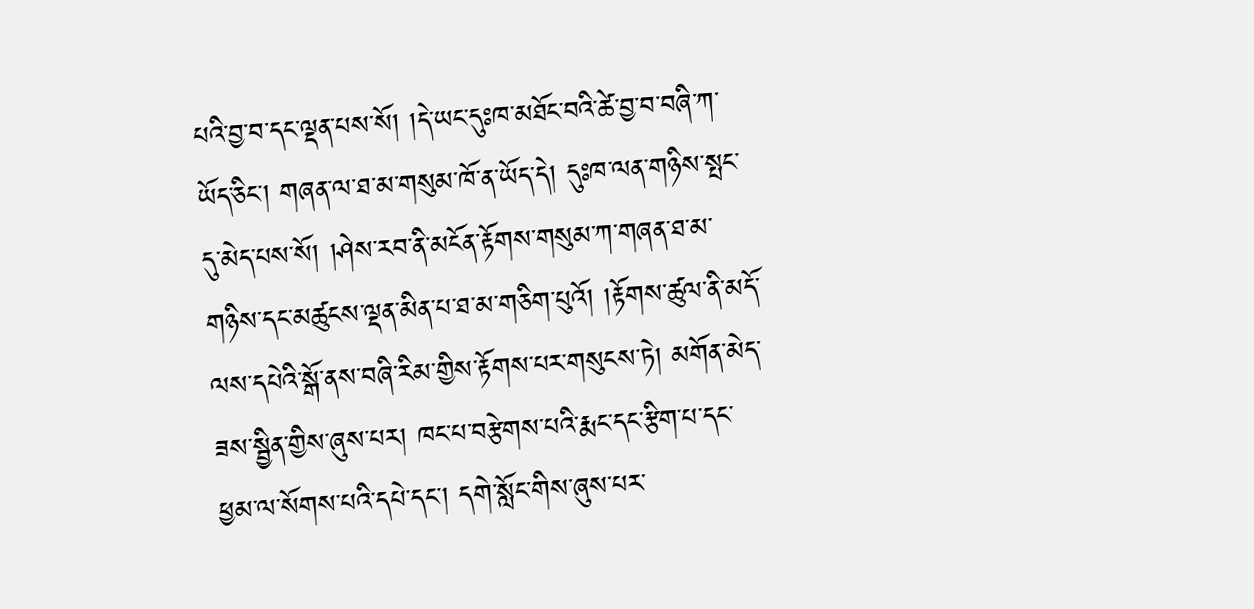པའི་བྱ་བ་དང་ལྡན་པས་སོ། །དེ་ཡང་དུཿཁ་མཐོང་བའི་ཚེ་བྱ་བ་བཞི་ཀ་ཡོད་ཅིང་། གཞན་ལ་ཐ་མ་གསུམ་ཁོ་ན་ཡོད་དེ། དུཿཁ་ལན་གཉིས་སྤང་དུ་མེད་པས་སོ། །ཤེས་རབ་ནི་མངོན་རྟོགས་གསུམ་ཀ་གཞན་ཐ་མ་གཉིས་དང་མཚུངས་ལྡན་མིན་པ་ཐ་མ་གཅིག་པུའོ། །རྟོགས་ཚུལ་ནི་མདོ་ལས་དཔེའི་སྒོ་ནས་བཞི་རིམ་གྱིས་རྟོགས་པར་གསུངས་ཏེ། མགོན་མེད་ཟས་སྦྱིན་གྱིས་ཞུས་པར། ཁང་པ་བརྩེགས་པའི་རྨང་དང་རྩིག་པ་དང་ཕྱམ་ལ་སོགས་པའི་དཔེ་དང་། དགེ་སློང་གིས་ཞུས་པར་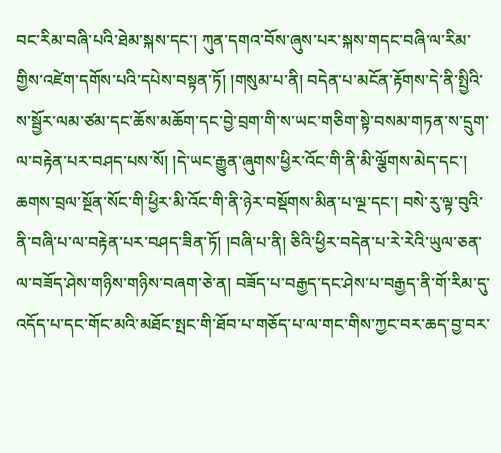བང་རིམ་བཞི་པའི་ཐེམ་སྐས་དང་། ཀུན་དགའ་བོས་ཞུས་པར་སྐས་གདང་བཞི་ལ་རིམ་གྱིས་འཛེག་དགོས་པའི་དཔེས་བསྟན་ཏོ། །གསུམ་པ་ནི། བདེན་པ་མངོན་རྟོགས་དེ་ནི་སྤྱིའི་ས་སྦྱོར་ལམ་ཙམ་དང་ཆོས་མཆོག་དང་བྱེ་བྲག་གི་ས་ཡང་གཅིག་སྟེ་བསམ་གཏན་ས་དྲུག་ལ་བརྟེན་པར་བཤད་པས་སོ། །དེ་ཡང་རྒྱུན་ཞུགས་ཕྱིར་འོང་གི་ནི་མི་ལྕོགས་མེད་དང་། ཆགས་བྲལ་སྔོན་སོང་གི་ཕྱིར་མི་འོང་གི་ནི་ཉེར་བསྡོགས་མིན་པ་ལྔ་དང་། བསེ་རུ་ལྟ་བུའི་ནི་བཞི་པ་ལ་བརྟེན་པར་བཤད་ཟིན་ཏོ། །བཞི་པ་ནི། ཅིའི་ཕྱིར་བདེན་པ་རེ་རེའི་ཡུལ་ཅན་ལ་བཟོད་ཤེས་གཉིས་གཉིས་བཞག་ཅེ་ན། བཟོད་པ་བརྒྱད་དང་ཤེས་པ་བརྒྱད་ནི་གོ་རིམ་དུ་འདོད་པ་དང་གོང་མའི་མཐོང་སྤང་གི་ཐོབ་པ་གཅོད་པ་ལ་གང་གིས་ཀྱང་བར་ཆད་བྱ་བར་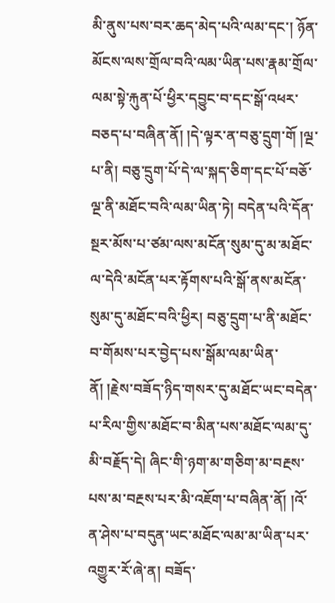མི་ནུས་པས་བར་ཆད་མེད་པའི་ལམ་དང་། ཉོན་མོངས་ལས་གྲོལ་བའི་ལམ་ཡིན་པས་རྣམ་གྲོལ་ལམ་སྟེ་རྐུན་པོ་ཕྱིར་དབྱུང་བ་དང་སྒོ་འཕར་བཅད་པ་བཞིན་ནོ། །དེ་ལྟར་ན་བཅུ་དྲུག་གོ །ལྔ་པ་ནི། བཅུ་དྲུག་པོ་དེ་ལ་སྐད་ཅིག་དང་པོ་བཅོ་ལྔ་ནི་མཐོང་བའི་ལམ་ཡིན་ཏེ། བདེན་པའི་དོན་སྔར་མོས་པ་ཙམ་ལས་མངོན་སུམ་དུ་མ་མཐོང་ལ་དེའི་མངོན་པར་རྟོགས་པའི་སྒོ་ནས་མངོན་སུམ་དུ་མཐོང་བའི་ཕྱིར། བཅུ་དྲུག་པ་ནི་མཐོང་བ་གོམས་པར་བྱེད་པས་སྒོམ་ལམ་ཡིན་ནོ། །རྗེས་བཟོད་ཉིད་གསར་དུ་མཐོང་ཡང་བདེན་པ་རིལ་གྱིས་མཐོང་བ་མིན་པས་མཐོང་ལམ་དུ་མི་བརྗོད་དེ། ཞིང་གི་ཉག་མ་གཅིག་མ་བརྔས་པས་མ་བརྔས་པར་མི་འཇོག་པ་བཞིན་ནོ། །འོ་ན་ཤེས་པ་བདུན་ཡང་མཐོང་ལམ་མ་ཡིན་པར་འགྱུར་རོ་ཞེ་ན། བཟོད་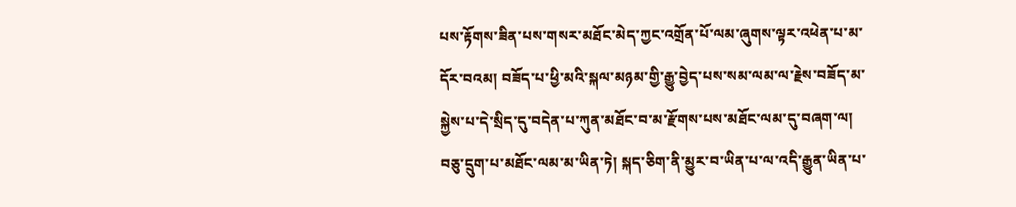པས་རྟོགས་ཟིན་པས་གསར་མཐོང་མེད་ཀྱང་འགྲོན་པོ་ལམ་ཞུགས་ལྟར་འཕེན་པ་མ་དོར་བའམ། བཟོད་པ་ཕྱི་མའི་སྐལ་མཉམ་གྱི་རྒྱུ་བྱེད་པས་སམ་ལམ་ལ་རྗེས་བཟོད་མ་སྐྱེས་པ་དེ་སྲིད་དུ་བདེན་པ་ཀུན་མཐོང་བ་མ་རྫོགས་པས་མཐོང་ལམ་དུ་བཞག་ལ། བཅུ་དྲུག་པ་མཐོང་ལམ་མ་ཡིན་ཏེ། སྐད་ཅིག་ནི་མྱུར་བ་ཡིན་པ་ལ་འདི་རྒྱུན་ཡིན་པ་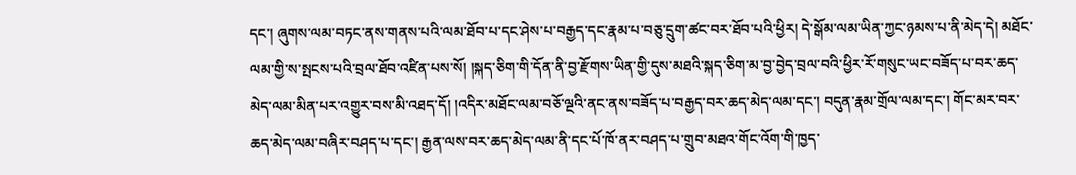དང་། ཞུགས་ལམ་བཏང་ནས་གནས་པའི་ལམ་ཐོབ་པ་དང་ཤེས་པ་བརྒྱད་དང་རྣམ་པ་བཅུ་དྲུག་ཚང་བར་ཐོབ་པའི་ཕྱིར། དེ་སྒོམ་ལམ་ཡིན་ཀྱང་ཉམས་པ་ནི་མེད་དེ། མཐོང་ལམ་གྱི་ས་སྤངས་པའི་བྲལ་ཐོབ་འཛིན་པས་སོ། །སྐད་ཅིག་གི་དོན་ནི་བྱ་རྫོགས་ཡིན་གྱི་དུས་མཐའི་སྐད་ཅིག་མ་བྱ་བྱེད་བྲལ་བའི་ཕྱིར་རོ་གསུང་ཡང་བཟོད་པ་བར་ཆད་མེད་ལམ་མིན་པར་འགྱུར་བས་མི་འཐད་དོ། །འདིར་མཐོང་ལམ་བཅོ་ལྔའི་ནང་ནས་བཟོད་པ་བརྒྱད་བར་ཆད་མེད་ལམ་དང་། བདུན་རྣམ་གྲོལ་ལམ་དང་། གོང་མར་བར་ཆད་མེད་ལམ་བཞིར་བཤད་པ་དང་། རྒྱན་ལས་བར་ཆད་མེད་ལམ་ནི་དང་པོ་ཁོ་ནར་བཤད་པ་གྲུབ་མཐའ་གོང་འོག་གི་ཁྱད་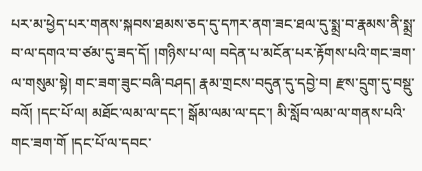པར་མ་ཕྱེད་པར་གནས་སྐབས་ཐམས་ཅད་དུ་དཀར་ནག་ཟང་ཐལ་དུ་སྨྲ་བ་རྣམས་ནི་སྨྲ་བ་ལ་དགའ་བ་ཙམ་དུ་ཟད་དོ། །གཉིས་པ་ལ། བདེན་པ་མངོན་པར་རྟོགས་པའི་གང་ཟག་ལ་གསུམ་སྟེ། གང་ཟག་ཟུང་བཞི་བཤད། རྣམ་གྲངས་བདུན་དུ་དབྱེ་བ། རྫས་དྲུག་དུ་བསྡུ་བའོ། །དང་པོ་ལ། མཐོང་ལམ་ལ་དང་། སྒོམ་ལམ་ལ་དང་། མི་སློབ་ལམ་ལ་གནས་པའི་གང་ཟག་གོ །དང་པོ་ལ་དབང་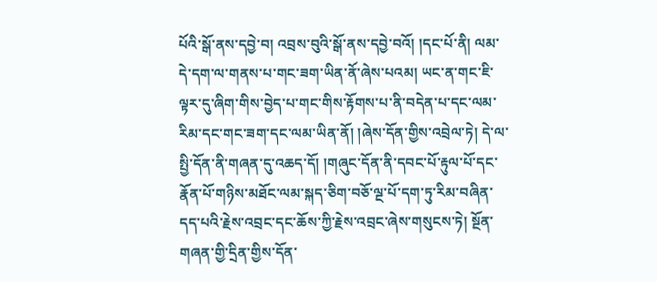པོའི་སྒོ་ནས་དབྱེ་བ། འབྲས་བུའི་སྒོ་ནས་དབྱེ་བའོ། །དང་པོ་ནི། ལམ་དེ་དག་ལ་གནས་པ་གང་ཟག་ཡིན་ནོ་ཞེས་པའམ། ཡང་ན་གང་ཇི་ལྟར་དུ་ཞིག་གིས་བྱེད་པ་གང་གིས་རྟོགས་པ་ནི་བདེན་པ་དང་ལམ་རིམ་དང་གང་ཟག་དང་ལམ་ཡིན་ནོ། །ཞེས་དོན་གྱིས་འབྲེལ་ཏེ། དེ་ལ་སྤྱི་དོན་ནི་གཞན་དུ་འཆད་དོ། །གཞུང་དོན་ནི་དབང་པོ་རྟུལ་པོ་དང་རྣོན་པོ་གཉིས་མཐོང་ལམ་སྐད་ཅིག་བཅོ་ལྔ་པོ་དག་ཏུ་རིམ་བཞིན་དད་པའི་རྗེས་འབྲང་དང་ཆོས་ཀྱི་རྗེས་འབྲང་ཞེས་གསུངས་ཏེ། སྔོན་གཞན་གྱི་དྲིན་གྱིས་དོན་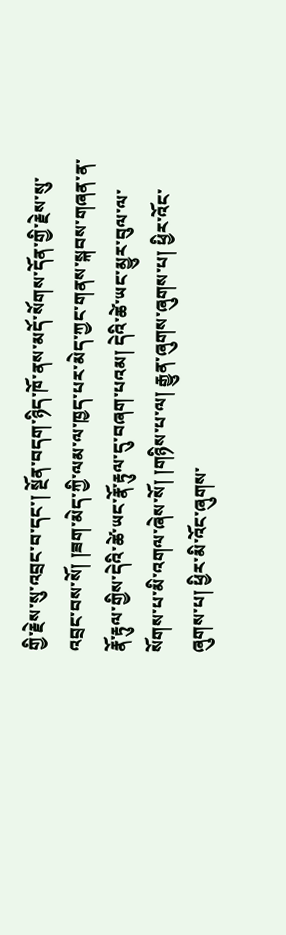གྱི་རྗེས་སུ་འབྲང་བ་དང་། སྔོན་བདག་ཉིད་ཁོ་ནས་མདོ་སོགས་དོན་གྱི་རྗེས་སུ་འབྲང་བས་སོ། །ཟག་མེད་ཀྱི་ལམ་ལ་ཁྱད་པར་མེད་ཀྱང་གནས་སྐབས་གཞན་ན་རྣོ་རྟུལ་གྱིས་དེའི་ཚེ་ཡང་རྣོ་རྟུལ་དུ་བཞག་པའམ། དེའི་ཚེ་ཡང་མྱུར་བུལ་ལ་སོགས་པ་མི་འགལ་ཞེས་སོ། །གཉིས་པ་ལ། རྒྱུན་ཞུགས་ཞུགས་པ། ཕྱིར་འོང་ཞུགས་པ། ཕྱིར་མི་འོང་ཞུགས་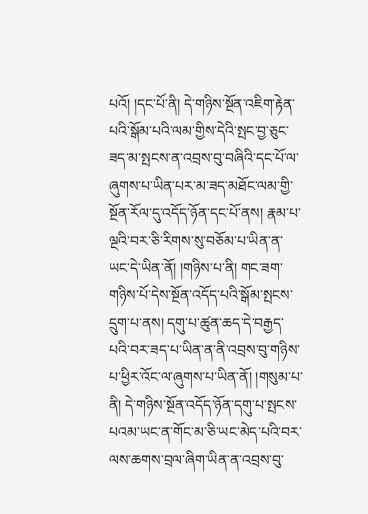པའོ། །དང་པོ་ནི། དེ་གཉིས་སྔོན་འཇིག་རྟེན་པའི་སྒོམ་པའི་ལམ་གྱིས་དེའི་སྤང་བྱ་ཅུང་ཟད་མ་སྤངས་ན་འབྲས་བུ་བཞིའི་དང་པོ་ལ་ཞུགས་པ་ཡིན་པར་མ་ཟད་མཐོང་ལམ་གྱི་སྔོན་རོལ་དུ་འདོད་ཉོན་དང་པོ་ནས། རྣམ་པ་ལྔའི་བར་ཅི་རིགས་སུ་བཅོམ་པ་ཡིན་ན་ཡང་དེ་ཡིན་ནོ། །གཉིས་པ་ནི། གང་ཟག་གཉིས་པོ་དེས་སྔོན་འདོད་པའི་སྒོམ་སྤངས་དྲུག་པ་ནས། དགུ་པ་ཚུན་ཆད་དེ་བརྒྱད་པའི་བར་ཟད་པ་ཡིན་ན་ནི་འབྲས་བུ་གཉིས་པ་ཕྱིར་འོང་ལ་ཞུགས་པ་ཡིན་ནོ། །གསུམ་པ་ནི། དེ་གཉིས་སྔོན་འདོད་ཉོན་དགུ་པ་སྤངས་པའམ་ཡང་ན་གོང་མ་ཅི་ཡང་མེད་པའི་བར་ལས་ཆགས་བྲལ་ཞིག་ཡིན་ན་འབྲས་བུ་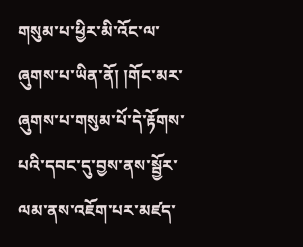གསུམ་པ་ཕྱིར་མི་འོང་ལ་ཞུགས་པ་ཡིན་ནོ། །གོང་མར་ཞུགས་པ་གསུམ་པོ་དེ་རྟོགས་པའི་དབང་དུ་བྱས་ནས་སྦྱོར་ལམ་ནས་འཇོག་པར་མཛད་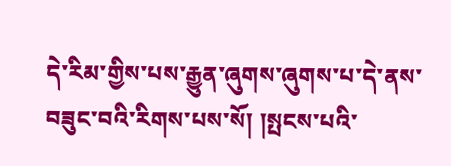དེ་རིམ་གྱིས་པས་རྒྱུན་ཞུགས་ཞུགས་པ་དེ་ནས་བཟུང་བའི་རིགས་པས་སོ། །སྤངས་པའི་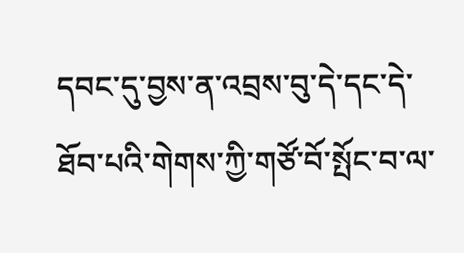དབང་དུ་བྱས་ན་འབྲས་བུ་དེ་དང་དེ་ཐོབ་པའི་གེགས་ཀྱི་གཙོ་བོ་སྤོང་བ་ལ་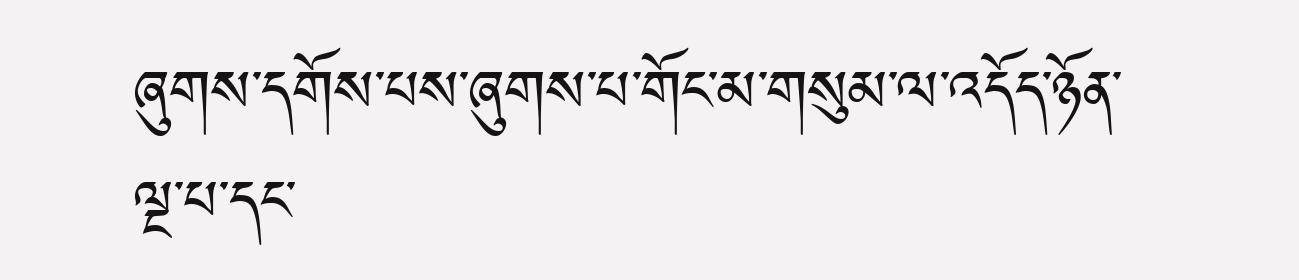ཞུགས་དགོས་པས་ཞུགས་པ་གོང་མ་གསུམ་ལ་འདོད་ཉོན་ལྔ་པ་དང་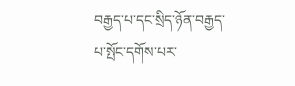བརྒྱད་པ་དང་སྲིད་ཉོན་བརྒྱད་པ་སྤོང་དགོས་པར་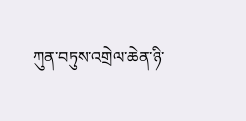ཀུན་བཏུས་འགྲེལ་ཆེན་ཉི་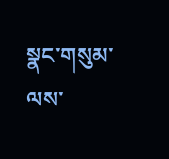སྣང་གསུམ་ལས་